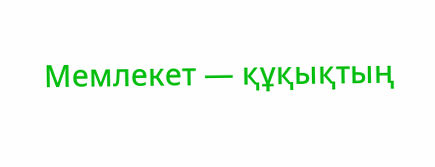Мемлекет — құқықтың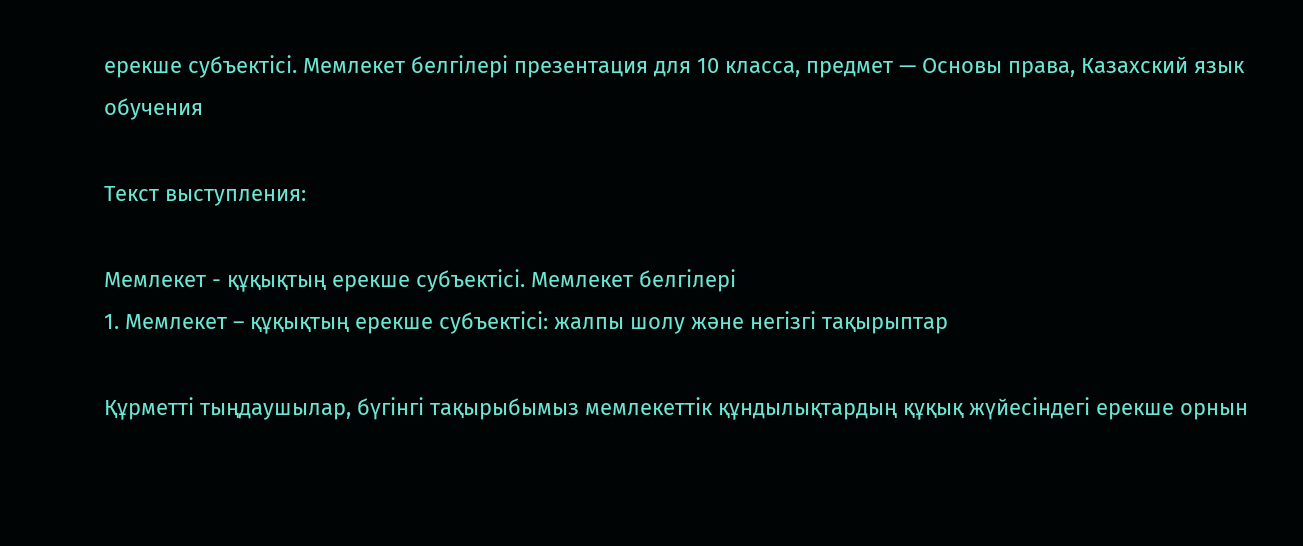ерекше субъектісі. Мемлекет белгілері презентация для 10 класса, предмет — Основы права, Казахский язык обучения

Текст выступления:

Мемлекет - құқықтың ерекше субъектісі. Мемлекет белгілері
1. Мемлекет – құқықтың ерекше субъектісі: жалпы шолу және негізгі тақырыптар

Құрметті тыңдаушылар, бүгінгі тақырыбымыз мемлекеттік құндылықтардың құқық жүйесіндегі ерекше орнын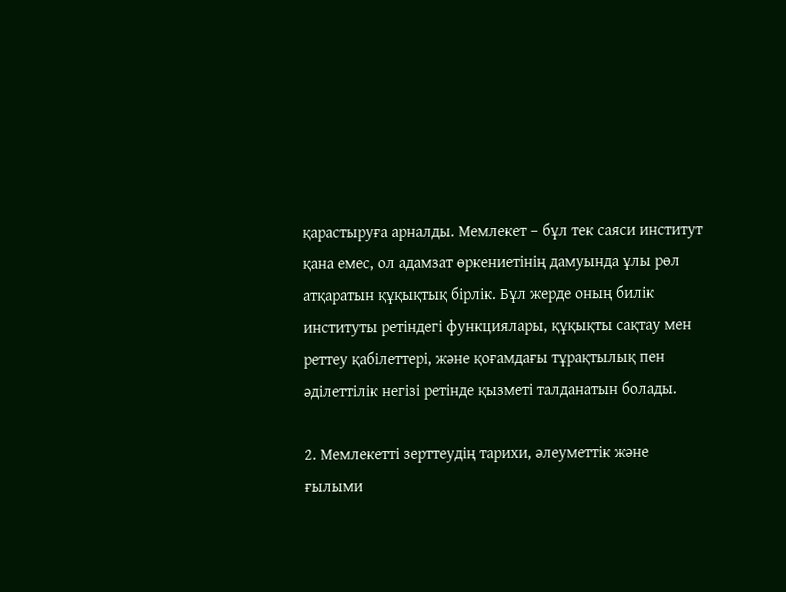қарастыруға арналды. Мемлекет – бұл тек саяси институт қана емес, ол адамзат өркениетінің дамуында ұлы рөл атқаратын құқықтық бірлік. Бұл жерде оның билік институты ретіндегі функциялары, құқықты сақтау мен реттеу қабілеттері, және қоғамдағы тұрақтылық пен әділеттілік негізі ретінде қызметі талданатын болады.

2. Мемлекетті зерттеудің тарихи, әлеуметтік және ғылыми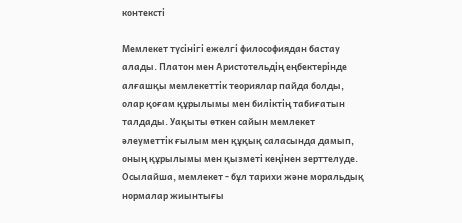контексті

Мемлекет түсінігі ежелгі философиядан бастау алады. Платон мен Аристотельдің еңбектерінде алғашқы мемлекеттік теориялар пайда болды, олар қоғам құрылымы мен биліктің табиғатын талдады. Уақыты өткен сайын мемлекет әлеуметтік ғылым мен құқық саласында дамып, оның құрылымы мен қызметі кеңінен зерттелуде. Осылайша, мемлекет - бұл тарихи және моральдық нормалар жиынтығы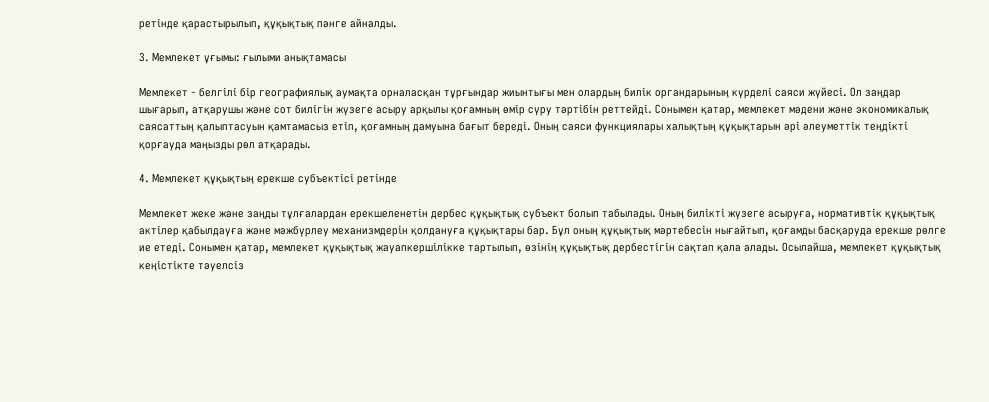ретінде қарастырылып, құқықтық пәнге айналды.

3. Мемлекет ұғымы: ғылыми анықтамасы

Мемлекет - белгілі бір географиялық аумақта орналасқан тұрғындар жиынтығы мен олардың билік органдарының күрделі саяси жүйесі. Ол заңдар шығарып, атқарушы және сот билігін жүзеге асыру арқылы қоғамның өмір сүру тәртібін реттейді. Сонымен қатар, мемлекет мәдени және экономикалық саясаттың қалыптасуын қамтамасыз етіп, қоғамның дамуына бағыт береді. Оның саяси функциялары халықтың құқықтарын әрі әлеуметтік теңдікті қорғауда маңызды рөл атқарады.

4. Мемлекет құқықтың ерекше субъектісі ретінде

Мемлекет жеке және заңды тұлғалардан ерекшеленетін дербес құқықтық субъект болып табылады. Оның билікті жүзеге асыруға, нормативтік құқықтық актілер қабылдауға және мәжбүрлеу механизмдерін қолдануға құқықтары бар. Бұл оның құқықтық мәртебесін нығайтып, қоғамды басқаруда ерекше рөлге ие етеді. Сонымен қатар, мемлекет құқықтық жауапкершілікке тартылып, өзінің құқықтық дербестігін сақтап қала алады. Осылайша, мемлекет құқықтық кеңістікте тәуелсіз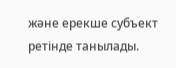және ерекше субъект ретінде танылады.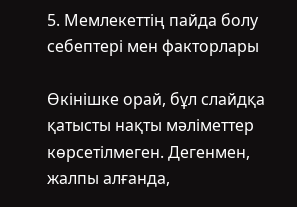5. Мемлекеттің пайда болу себептері мен факторлары

Өкінішке орай, бұл слайдқа қатысты нақты мәліметтер көрсетілмеген. Дегенмен, жалпы алғанда,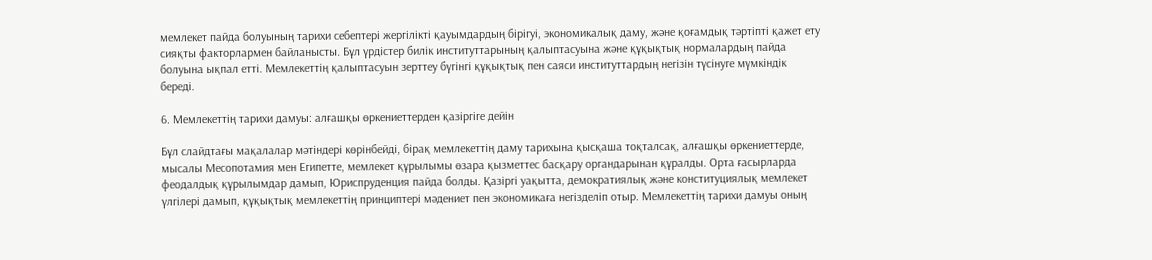мемлекет пайда болуының тарихи себептері жергілікті қауымдардың бірігуі, экономикалық даму, және қоғамдық тәртіпті қажет ету сияқты факторлармен байланысты. Бұл үрдістер билік институттарының қалыптасуына және құқықтық нормалардың пайда болуына ықпал етті. Мемлекеттің қалыптасуын зерттеу бүгінгі құқықтық пен саяси институттардың негізін түсінуге мүмкіндік береді.

6. Мемлекеттің тарихи дамуы: алғашқы өркениеттерден қазіргіге дейін

Бұл слайдтағы мақалалар мәтіндері көрінбейді, бірақ мемлекеттің даму тарихына қысқаша тоқталсақ, алғашқы өркениеттерде, мысалы Месопотамия мен Египетте, мемлекет құрылымы өзара қызметтес басқару органдарынан құралды. Орта ғасырларда феодалдық құрылымдар дамып, Юриспруденция пайда болды. Қазіргі уақытта, демократиялық және конституциялық мемлекет үлгілері дамып, құқықтық мемлекеттің принциптері мәдениет пен экономикаға негізделіп отыр. Мемлекеттің тарихи дамуы оның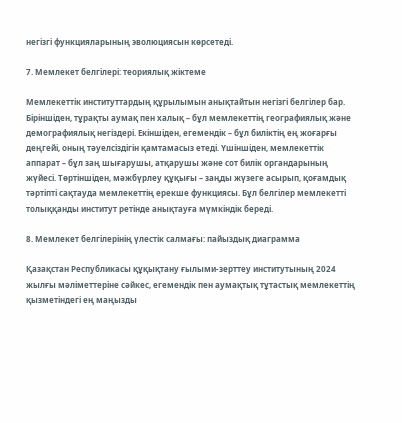негізгі функцияларының эволюциясын көрсетеді.

7. Мемлекет белгілері: теориялық жіктеме

Мемлекеттік институттардың құрылымын анықтайтын негізгі белгілер бар. Біріншіден, тұрақты аумақ пен халық – бұл мемлекеттің географиялық және демографиялық негіздері. Екіншіден, егемендік – бұл биліктің ең жоғарғы деңгейі, оның тәуелсіздігін қамтамасыз етеді. Үшіншіден, мемлекеттік аппарат – бұл заң шығарушы, атқарушы және сот билік органдарының жүйесі. Төртіншіден, мәжбүрлеу құқығы – заңды жүзеге асырып, қоғамдық тәртіпті сақтауда мемлекеттің ерекше функциясы. Бұл белгілер мемлекетті толыққанды институт ретінде анықтауға мүмкіндік береді.

8. Мемлекет белгілерінің үлестік салмағы: пайыздық диаграмма

Қазақстан Республикасы құқықтану ғылыми-зерттеу институтының 2024 жылғы мәліметтеріне сәйкес, егемендік пен аумақтық тұтастық мемлекеттің қызметіндегі ең маңызды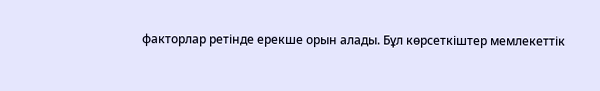факторлар ретінде ерекше орын алады. Бұл көрсеткіштер мемлекеттік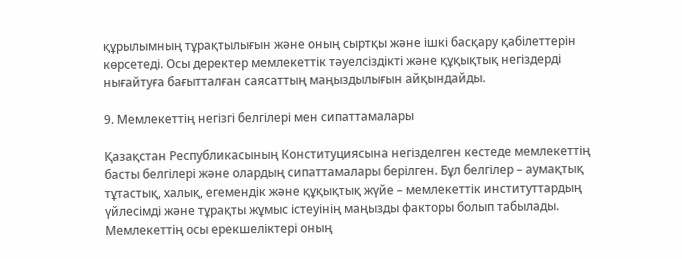құрылымның тұрақтылығын және оның сыртқы және ішкі басқару қабілеттерін көрсетеді. Осы деректер мемлекеттік тәуелсіздікті және құқықтық негіздерді нығайтуға бағытталған саясаттың маңыздылығын айқындайды.

9. Мемлекеттің негізгі белгілері мен сипаттамалары

Қазақстан Республикасының Конституциясына негізделген кестеде мемлекеттің басты белгілері және олардың сипаттамалары берілген. Бұл белгілер – аумақтық тұтастық, халық, егемендік және құқықтық жүйе – мемлекеттік институттардың үйлесімді және тұрақты жұмыс істеуінің маңызды факторы болып табылады. Мемлекеттің осы ерекшеліктері оның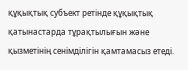құқықтық субъект ретінде құқықтық қатынастарда тұрақтылығын және қызметінің сенімділігін қамтамасыз етеді.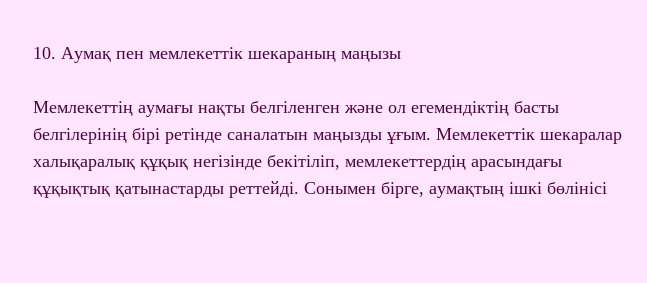10. Аумақ пен мемлекеттік шекараның маңызы

Мемлекеттің аумағы нақты белгіленген және ол егемендіктің басты белгілерінің бірі ретінде саналатын маңызды ұғым. Мемлекеттік шекаралар халықаралық құқық негізінде бекітіліп, мемлекеттердің арасындағы құқықтық қатынастарды реттейді. Сонымен бірге, аумақтың ішкі бөлінісі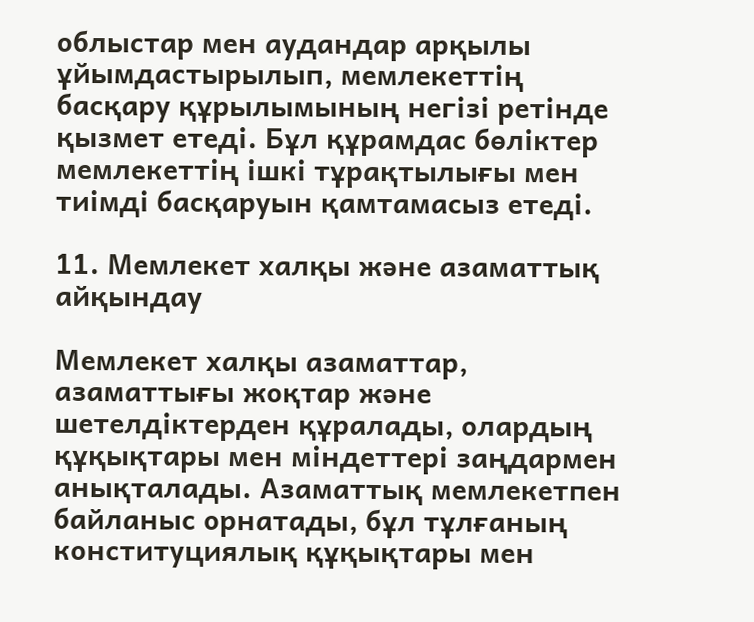облыстар мен аудандар арқылы ұйымдастырылып, мемлекеттің басқару құрылымының негізі ретінде қызмет етеді. Бұл құрамдас бөліктер мемлекеттің ішкі тұрақтылығы мен тиімді басқаруын қамтамасыз етеді.

11. Мемлекет халқы және азаматтық айқындау

Мемлекет халқы азаматтар, азаматтығы жоқтар және шетелдіктерден құралады, олардың құқықтары мен міндеттері заңдармен анықталады. Азаматтық мемлекетпен байланыс орнатады, бұл тұлғаның конституциялық құқықтары мен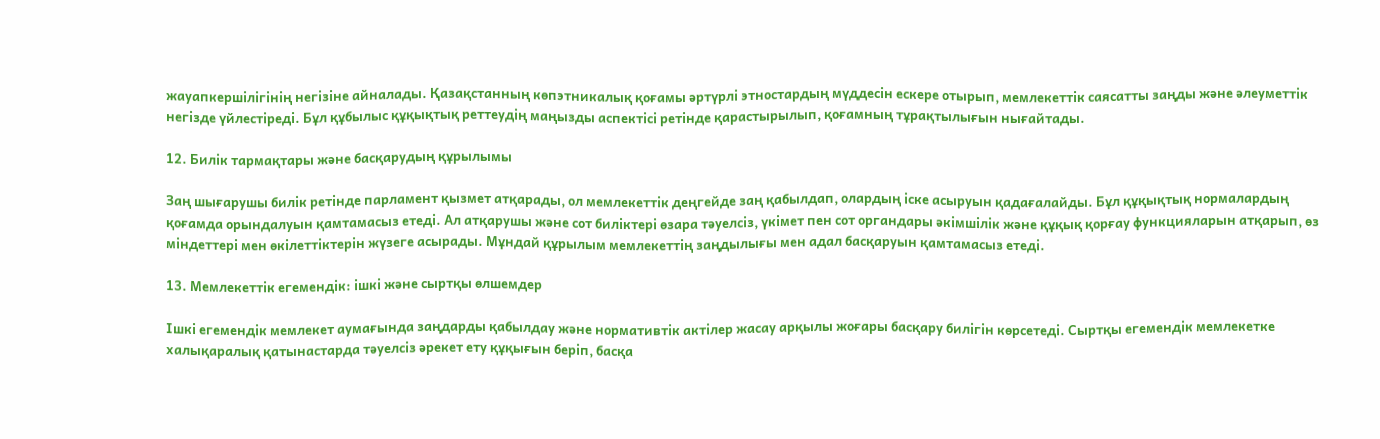жауапкершілігінің негізіне айналады. Қазақстанның көпэтникалық қоғамы әртүрлі этностардың мүддесін ескере отырып, мемлекеттік саясатты заңды және әлеуметтік негізде үйлестіреді. Бұл құбылыс құқықтық реттеудің маңызды аспектісі ретінде қарастырылып, қоғамның тұрақтылығын нығайтады.

12. Билік тармақтары және басқарудың құрылымы

Заң шығарушы билік ретінде парламент қызмет атқарады, ол мемлекеттік деңгейде заң қабылдап, олардың іске асыруын қадағалайды. Бұл құқықтық нормалардың қоғамда орындалуын қамтамасыз етеді. Ал атқарушы және сот биліктері өзара тәуелсіз, үкімет пен сот органдары әкімшілік және құқық қорғау функцияларын атқарып, өз міндеттері мен өкілеттіктерін жүзеге асырады. Мұндай құрылым мемлекеттің заңдылығы мен адал басқаруын қамтамасыз етеді.

13. Мемлекеттік егемендік: ішкі және сыртқы өлшемдер

Ішкі егемендік мемлекет аумағында заңдарды қабылдау және нормативтік актілер жасау арқылы жоғары басқару билігін көрсетеді. Сыртқы егемендік мемлекетке халықаралық қатынастарда тәуелсіз әрекет ету құқығын беріп, басқа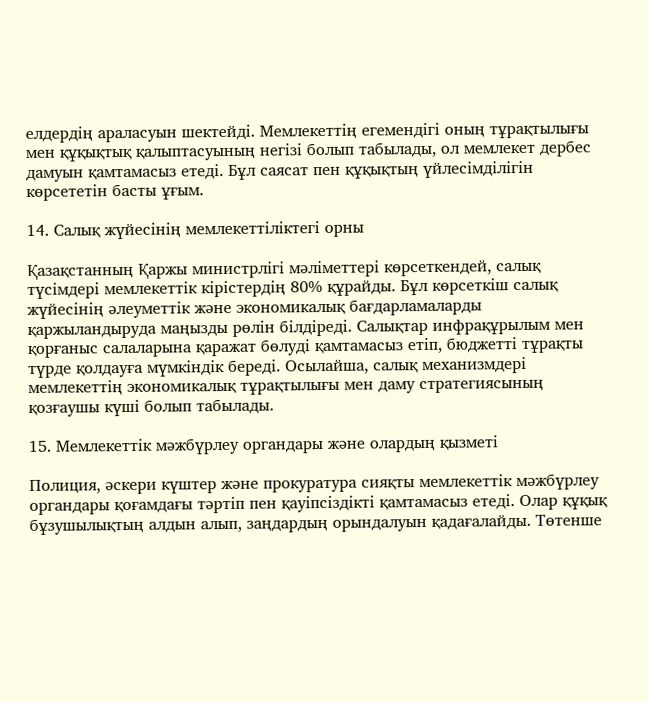елдердің араласуын шектейді. Мемлекеттің егемендігі оның тұрақтылығы мен құқықтық қалыптасуының негізі болып табылады, ол мемлекет дербес дамуын қамтамасыз етеді. Бұл саясат пен құқықтың үйлесімділігін көрсететін басты ұғым.

14. Салық жүйесінің мемлекеттіліктегі орны

Қазақстанның Қаржы министрлігі мәліметтері көрсеткендей, салық түсімдері мемлекеттік кірістердің 80% құрайды. Бұл көрсеткіш салық жүйесінің әлеуметтік және экономикалық бағдарламаларды қаржыландыруда маңызды рөлін білдіреді. Салықтар инфрақұрылым мен қорғаныс салаларына қаражат бөлуді қамтамасыз етіп, бюджетті тұрақты түрде қолдауға мүмкіндік береді. Осылайша, салық механизмдері мемлекеттің экономикалық тұрақтылығы мен даму стратегиясының қозғаушы күші болып табылады.

15. Мемлекеттік мәжбүрлеу органдары және олардың қызметі

Полиция, әскери күштер және прокуратура сияқты мемлекеттік мәжбүрлеу органдары қоғамдағы тәртіп пен қауіпсіздікті қамтамасыз етеді. Олар құқық бұзушылықтың алдын алып, заңдардың орындалуын қадағалайды. Төтенше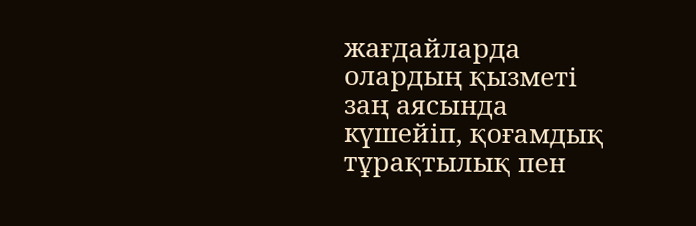жағдайларда олардың қызметі заң аясында күшейіп, қоғамдық тұрақтылық пен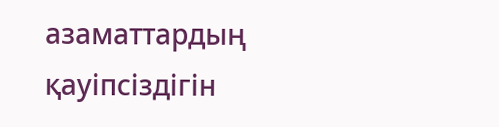азаматтардың қауіпсіздігін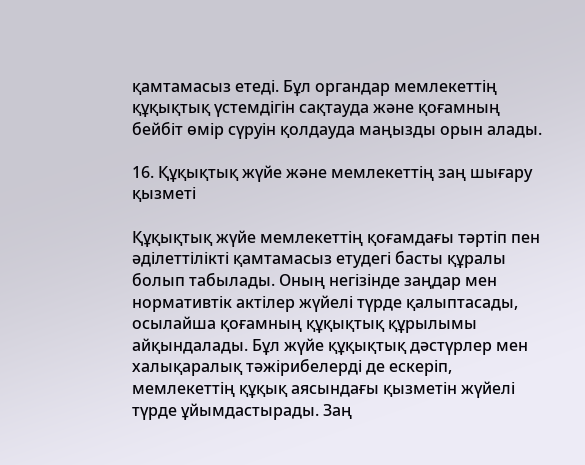қамтамасыз етеді. Бұл органдар мемлекеттің құқықтық үстемдігін сақтауда және қоғамның бейбіт өмір сүруін қолдауда маңызды орын алады.

16. Құқықтық жүйе және мемлекеттің заң шығару қызметі

Құқықтық жүйе мемлекеттің қоғамдағы тәртіп пен әділеттілікті қамтамасыз етудегі басты құралы болып табылады. Оның негізінде заңдар мен нормативтік актілер жүйелі түрде қалыптасады, осылайша қоғамның құқықтық құрылымы айқындалады. Бұл жүйе құқықтық дәстүрлер мен халықаралық тәжірибелерді де ескеріп, мемлекеттің құқық аясындағы қызметін жүйелі түрде ұйымдастырады. Заң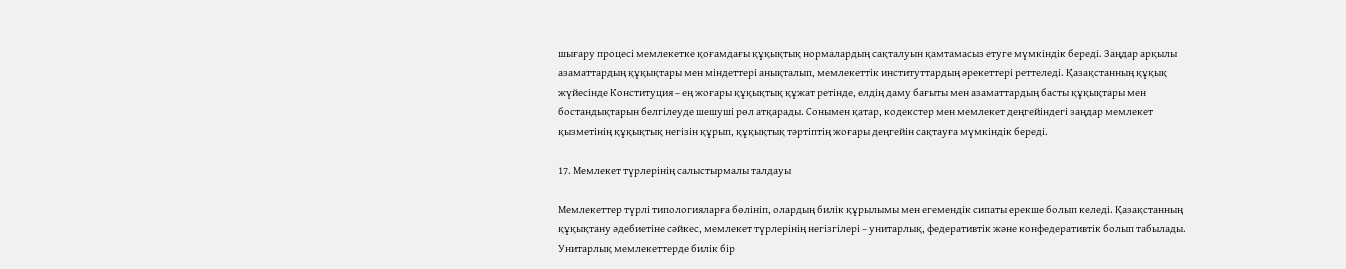шығару процесі мемлекетке қоғамдағы құқықтық нормалардың сақталуын қамтамасыз етуге мүмкіндік береді. Заңдар арқылы азаматтардың құқықтары мен міндеттері анықталып, мемлекеттік институттардың әрекеттері реттеледі. Қазақстанның құқық жүйесінде Конституция – ең жоғары құқықтық құжат ретінде, елдің даму бағыты мен азаматтардың басты құқықтары мен бостандықтарын белгілеуде шешуші рөл атқарады. Сонымен қатар, кодекстер мен мемлекет деңгейіндегі заңдар мемлекет қызметінің құқықтық негізін құрып, құқықтық тәртіптің жоғары деңгейін сақтауға мүмкіндік береді.

17. Мемлекет түрлерінің салыстырмалы талдауы

Мемлекеттер түрлі типологияларға бөлініп, олардың билік құрылымы мен егемендік сипаты ерекше болып келеді. Қазақстанның құқықтану әдебиетіне сәйкес, мемлекет түрлерінің негізгілері – унитарлық, федеративтік және конфедеративтік болып табылады. Унитарлық мемлекеттерде билік бір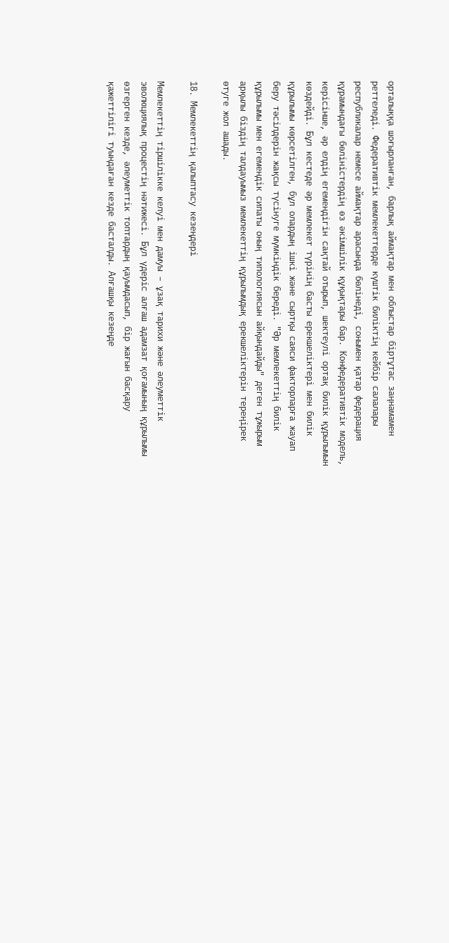орталыққа шоғырланған, барлық аймақтар мен облыстар біртұтас заңнамамен реттеледі. Федеративтік мемлекеттерде күштік биліктің кейбір салалары республикалар немесе аймақтар арасында бөлінеді, сонымен қатар федерация құрамындағы бөліністердің өз әкімшілік құқықтары бар. Конфедеративтік модель, керісінше, әр елдің егемендігін сақтай отырып, шектеулі ортақ билік құрылымын көздейді. Бұл кестеде әр мемлекет түрінің басты ерекшеліктері мен билік құрылымы көрсетілген, бұл олардың ішкі және сыртқы саяси факторларға жауап беру тәсілдерін жақсы түсінуге мүмкіндік береді. "Әр мемлекеттің билік құрылымы мен егемендік сипаты оның типологиясын айқындайды" деген тұжырым арқылы біздің талдауымыз мемлекеттің құрылымдық ерекшеліктерін тереңірек өтуге жол ашады.

18. Мемлекеттің қалыптасу кезеңдері

Мемлекеттің тіршілікке келуі мен дамуы – ұзақ тарихи және әлеуметтік эволюциялық процестің нәтижесі. Бұл үдеріс алғаш адамзат қоғамының құрылымы өзгерген кезде, әлеуметтік топтардың қауымдасып, бір жағын басқару қажеттілігі туындаған кезде басталды. Алғашқы кезеңде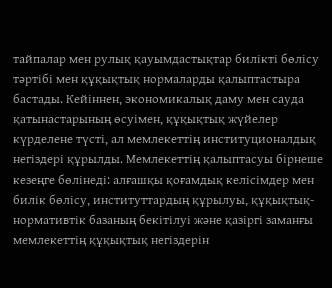тайпалар мен рулық қауымдастықтар билікті бөлісу тәртібі мен құқықтық нормаларды қалыптастыра бастады. Кейіннен, экономикалық даму мен сауда қатынастарының өсуімен, құқықтық жүйелер күрделене түсті, ал мемлекеттің институционалдық негіздері құрылды. Мемлекеттің қалыптасуы бірнеше кезеңге бөлінеді: алғашқы қоғамдық келісімдер мен билік бөлісу, институттардың құрылуы, құқықтық-нормативтік базаның бекітілуі және қазіргі заманғы мемлекеттің құқықтық негіздерін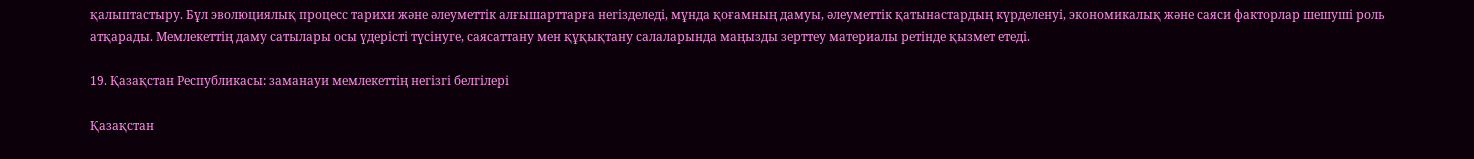қалыптастыру. Бұл эволюциялық процесс тарихи және әлеуметтік алғышарттарға негізделеді, мұнда қоғамның дамуы, әлеуметтік қатынастардың күрделенуі, экономикалық және саяси факторлар шешуші роль атқарады. Мемлекеттің даму сатылары осы үдерісті түсінуге, саясаттану мен құқықтану салаларында маңызды зерттеу материалы ретінде қызмет етеді.

19. Қазақстан Республикасы: заманауи мемлекеттің негізгі белгілері

Қазақстан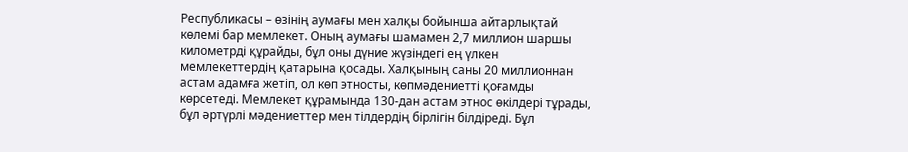Республикасы – өзінің аумағы мен халқы бойынша айтарлықтай көлемі бар мемлекет. Оның аумағы шамамен 2,7 миллион шаршы километрді құрайды, бұл оны дүние жүзіндегі ең үлкен мемлекеттердің қатарына қосады. Халқының саны 20 миллионнан астам адамға жетіп, ол көп этносты, көпмәдениетті қоғамды көрсетеді. Мемлекет құрамында 130-дан астам этнос өкілдері тұрады, бұл әртүрлі мәдениеттер мен тілдердің бірлігін білдіреді. Бұл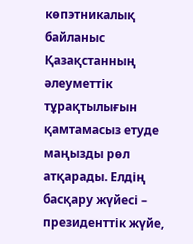көпэтникалық байланыс Қазақстанның әлеуметтік тұрақтылығын қамтамасыз етуде маңызды рөл атқарады. Елдің басқару жүйесі – президенттік жүйе,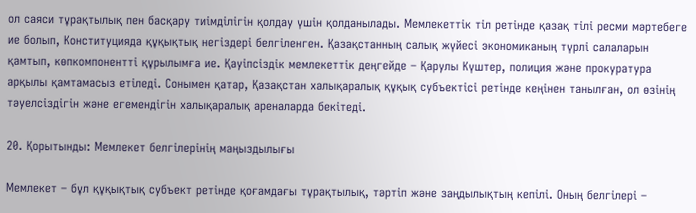ол саяси тұрақтылық пен басқару тиімділігін қолдау үшін қолданылады. Мемлекеттік тіл ретінде қазақ тілі ресми мәртебеге ие болып, Конституцияда құқықтық негіздері белгіленген. Қазақстанның салық жүйесі экономиканың түрлі салаларын қамтып, көпкомпонентті құрылымға ие. Қауіпсіздік мемлекеттік деңгейде – Қарулы Күштер, полиция және прокуратура арқылы қамтамасыз етіледі. Сонымен қатар, Қазақстан халықаралық құқық субъектісі ретінде кеңінен танылған, ол өзінің тәуелсіздігін және егемендігін халықаралық ареналарда бекітеді.

20. Қорытынды: Мемлекет белгілерінің маңыздылығы

Мемлекет – бұл құқықтық субъект ретінде қоғамдағы тұрақтылық, тәртіп және заңдылықтың кепілі. Оның белгілері –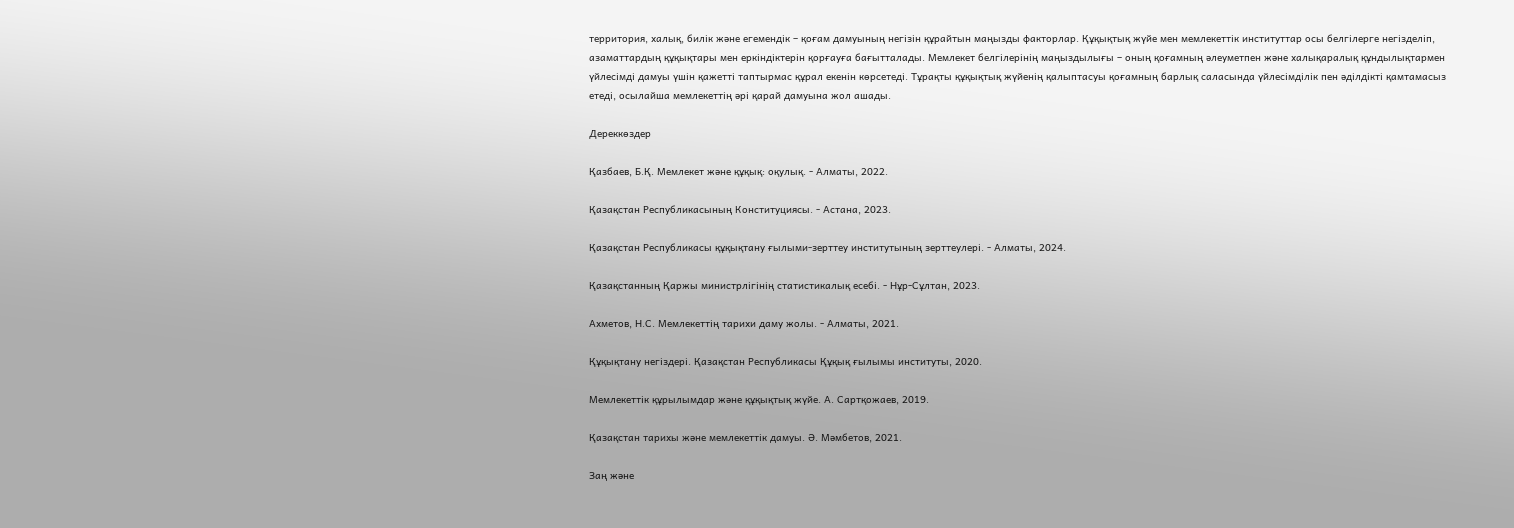территория, халық, билік және егемендік – қоғам дамуының негізін құрайтын маңызды факторлар. Құқықтық жүйе мен мемлекеттік институттар осы белгілерге негізделіп, азаматтардың құқықтары мен еркіндіктерін қорғауға бағытталады. Мемлекет белгілерінің маңыздылығы – оның қоғамның әлеуметпен және халықаралық құндылықтармен үйлесімді дамуы үшін қажетті таптырмас құрал екенін көрсетеді. Тұрақты құқықтық жүйенің қалыптасуы қоғамның барлық саласында үйлесімділік пен әділдікті қамтамасыз етеді, осылайша мемлекеттің әрі қарай дамуына жол ашады.

Дереккөздер

Қазбаев, Б.Қ. Мемлекет және құқық: оқулық. - Алматы, 2022.

Қазақстан Республикасының Конституциясы. - Астана, 2023.

Қазақстан Республикасы құқықтану ғылыми-зерттеу институтының зерттеулері. - Алматы, 2024.

Қазақстанның Қаржы министрлігінің статистикалық есебі. - Нұр-Сұлтан, 2023.

Ахметов, Н.С. Мемлекеттің тарихи даму жолы. - Алматы, 2021.

Құқықтану негіздері. Қазақстан Республикасы Құқық ғылымы институты, 2020.

Мемлекеттік құрылымдар және құқықтық жүйе. А. Сартқожаев, 2019.

Қазақстан тарихы және мемлекеттік дамуы. Ә. Мәмбетов, 2021.

Заң және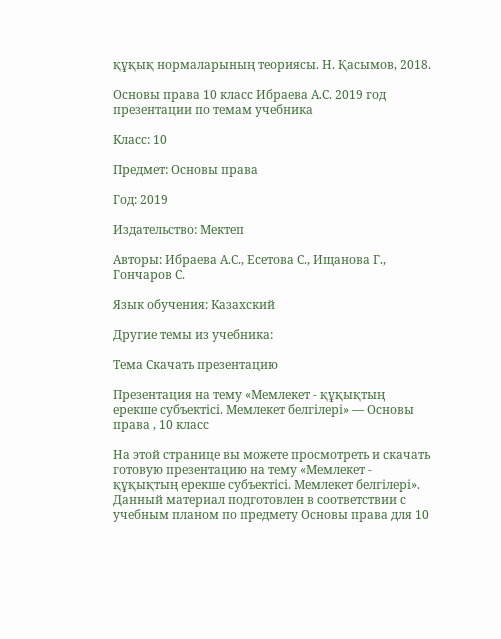құқық нормаларының теориясы. Н. Қасымов, 2018.

Основы права 10 класс Ибраева А.С. 2019 год презентации по темам учебника

Класс: 10

Предмет: Основы права

Год: 2019

Издательство: Мектеп

Авторы: Ибраева А.С., Есетова С., Ищанова Г., Гончаров С.

Язык обучения: Казахский

Другие темы из учебника:

Тема Скачать презентацию

Презентация на тему «Мемлекет - құқықтың ерекше субъектісі. Мемлекет белгілері» — Основы права , 10 класс

На этой странице вы можете просмотреть и скачать готовую презентацию на тему «Мемлекет - құқықтың ерекше субъектісі. Мемлекет белгілері». Данный материал подготовлен в соответствии с учебным планом по предмету Основы права для 10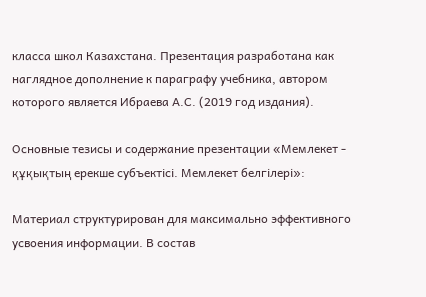класса школ Казахстана. Презентация разработана как наглядное дополнение к параграфу учебника, автором которого является Ибраева А.С. (2019 год издания).

Основные тезисы и содержание презентации «Мемлекет - құқықтың ерекше субъектісі. Мемлекет белгілері»:

Материал структурирован для максимально эффективного усвоения информации. В состав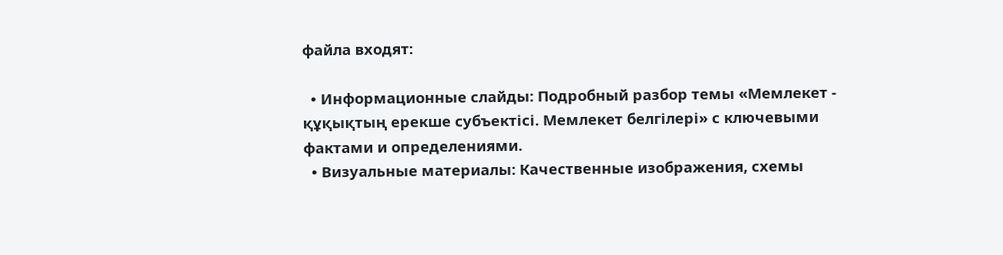файла входят:

  • Информационные слайды: Подробный разбор темы «Мемлекет - құқықтың ерекше субъектісі. Мемлекет белгілері» с ключевыми фактами и определениями.
  • Визуальные материалы: Качественные изображения, схемы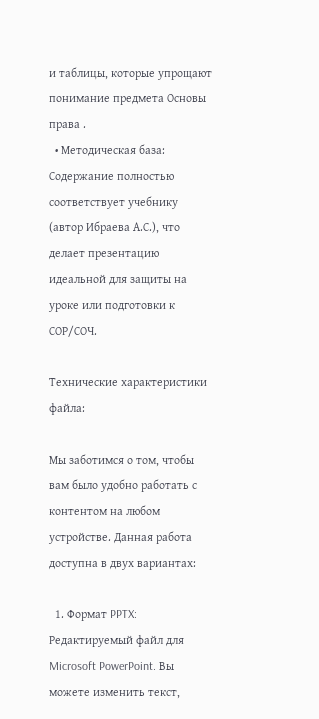и таблицы, которые упрощают понимание предмета Основы права .
  • Методическая база: Содержание полностью соответствует учебнику (автор Ибраева А.С.), что делает презентацию идеальной для защиты на уроке или подготовки к СОР/СОЧ.

Технические характеристики файла:

Мы заботимся о том, чтобы вам было удобно работать с контентом на любом устройстве. Данная работа доступна в двух вариантах:

  1. Формат PPTX: Редактируемый файл для Microsoft PowerPoint. Вы можете изменить текст,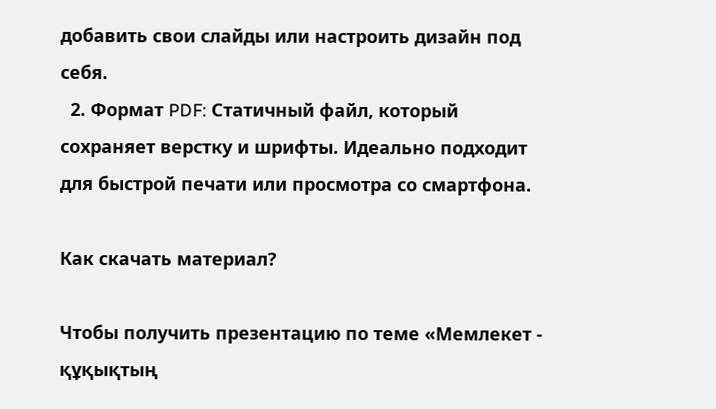добавить свои слайды или настроить дизайн под себя.
  2. Формат PDF: Статичный файл, который сохраняет верстку и шрифты. Идеально подходит для быстрой печати или просмотра со смартфона.

Как скачать материал?

Чтобы получить презентацию по теме «Мемлекет - құқықтың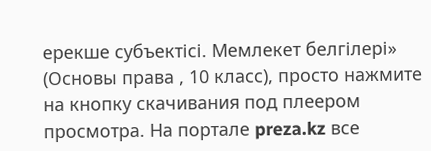ерекше субъектісі. Мемлекет белгілері» (Основы права , 10 класс), просто нажмите на кнопку скачивания под плеером просмотра. На портале preza.kz все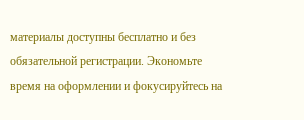материалы доступны бесплатно и без обязательной регистрации. Экономьте время на оформлении и фокусируйтесь на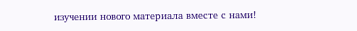изучении нового материала вместе с нами!